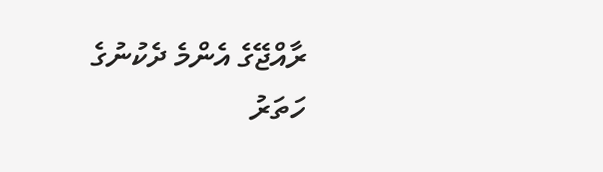ރާއްޖޭގެ އެންމެ ދެކުނުގެ ހަތަރު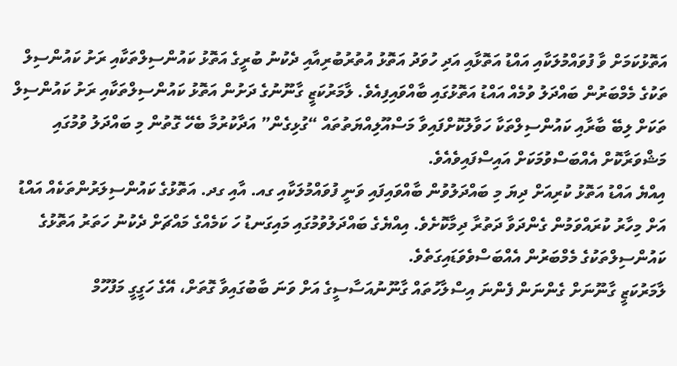އަތޮޅުކަމަށް ވާ ފުވައްމުލަކާއި އައްޑު އަތޮޅާއި އަދި ހުވަދު އަތޮޅު އުތުރުބުރިއާއި ދެކުނު ބުރީގެ އަތޮޅު ކައުންސިލްތަކާއި ރަށު ކައުންސިލް ތަކުގެ މެމްބަރުން ބައްދަލު ވުމެއް އައްޑު އަތޮޅުގައި ބާއްވައިފިއެވެ. ލާމަރުކަޒީ ގާނޫނުގެ ދަށުން އަތޮޅު ކައުންސިލްތަކާއި ރަށު ކައުންސިލް ތަކަށް ލިބޭ ބާރާއި ކައުންސިލްތަކާ ހަވާލުކޮށްފައިވާ މަސްއޫލިއްޔަތުތައް “ގުޅިގެން” އަދާކުރުމާ ބެހޭ ގޮތުން މި ބައްދަލު ވުމުގައި މަޝްވަރާކޮށް އެއްބަސްވުމަކަށް އައިސްފައިވެއެވެ.
އިއްޔެ އައްޑު އަތޮޅު ކުރިއަށް ދިޔަ މި ބައްދަލުވުން ބާއްވައިފައި ވަނީ ފުވައްމުލަކާއި ގއ. އާއި ގދ. އަތޮޅުގެ ކައުންސިލަރުންތަކެއް އައްޑު އަށް މިހާރު ކުރައްވަމުން ގެންދަވާ ދަތުރާ ދިމާކޮށެވެ. އިއްޔެގެ ބައްދަލުވުމުގައި މައިގަނޑު ހަ ކަމެއްގެ މައްޗަށް ދެކުނު ހަތަރު އަތޮޅުގެ ކައުންސިލްތަކުގެ މެމްބަރުން އެއްބަސްވެވަޑައިގަތެވެ.
ލާމަރުކަޒީ ގާނޫނަށް ގެންނަން ފެންނަ އިސްލާހުތައް ގާނޫނުއަސާސީގެ އަށް ވަނަ ބާބުގައިވާ ގޮތަށް، އޭގެ ހަގީގީ މަފުހޫމް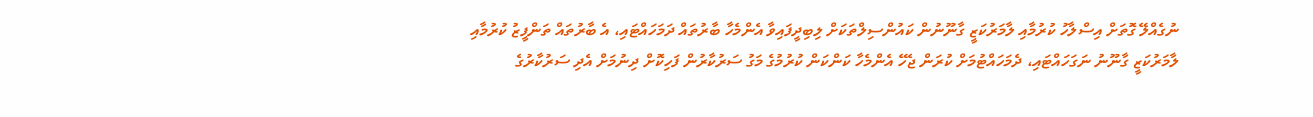ނުގެއްލޭ ގޮތަށް އިސްލާހު ކުރުމާއި ލާމަރުކަޒީ ގާނޫނުން ކައުންސިލްތަކަށް ލިބިދީފައިވާ އެންމެހާ ބާރުތައް ދަމަހައްޓައި، އެ ބާރުތައް ތަންފީޒު ކުރުމާއި ލާމަރުކަޒީ ގާނޫނު ނަގަހައްޓައި، ދެމަހައްޓުމަށް ކުރަން ޖެހޭ އެންމެހާ ކަންކަން ކުރުމުގެ މަގު ސަރުކާރުން ފަހިކޮށް ދިނުމަށް އެދި ސަރުކާރުގެ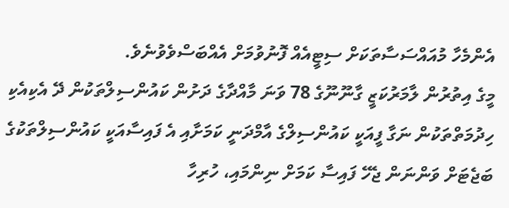އެންމެހާ މުއައްސަސާތަކަށް ސިޓީއެއް ފޮނުވުމަށް އެއްބަސްވެވުނެވެ.
މީގެ އިތުރުން ލާމަރުކަޒީ ގާނޫނޫގެ 78 ވަނަ މާއްދާގެ ދަށުން ކައުންސިލްތަކުން ދޭ އެކިއެކި ހިދުމަތްތަކުން ނަގާ ފީއަކީ ކައުންސިލްގެ އާމްދަނީ ކަމަށާއި އެ ފައިސާއަކީ ކައުންސިލްތަކުގެ ބަޖެޓަށް ވަންނަން ޖެހޭ ފައިސާ ކަމަށް ނިންމައި، ހުރިހާ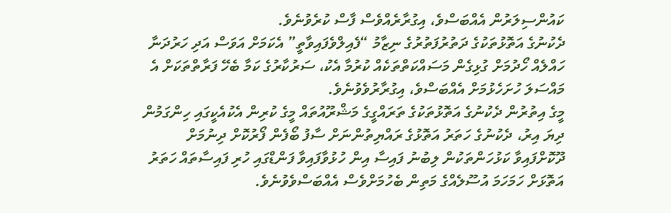ކައުންސިލަރުން އެއްބަސްވެ، އިގުރާރެއްވެސް ފާސް ކުރެވުނެވެ.
ދެކުނުގެ އަތޮޅުތަކުގެ ދަތުރުފަތުރުގެ ނިޒާމު “ފެއިލްވެފައިވާތީ” އެކަމަށް އަވަސް އަދި ހަރުދަނާ ހައްލެއް ހޯދުމަށް ގުޅިގެން މަސައްކަތްތަކެއް ކުރުމާ އެކު، ސަރުކާރުގެ ކަމާ ބެހޭ ފަރާތްތަކަށް އެ މައްސަލަ ހުށަހެޅުމަށް އެއްބަސްވެ، އިގުރާރުވެވުނެވެ.
މީގެ އިތުރުން ދެކުނުގެ އަތޮޅުތަކުގެ ތަރައްގީގެ މަޝްރޫއުތައް މީގެ ކުރިން އެކުއެކީގައި ހިންގަމުން ދިޔަ އިރު، ދެކުނުގެ ހަތަރު އަތޮޅުގެ ރައްޔިތުންނަށް ސާފު ބޯފެން ފޯރުކޮށް ދިނުމަށް ދޫކޮށްފައިވާ ކަޅުހަންތަކުން ލިބުނު ފައިސާ އިން ހުޅުވާފައިވާ ފަންޑްގައި ހުރި ފައިސާތައް ހަތަރު އަތޮޅަށް ހަމަހަމަ އުސޫލެއްގެ މަތިން ބެހުމަށްވެސް އެއްބަސްވެވުނެވެ.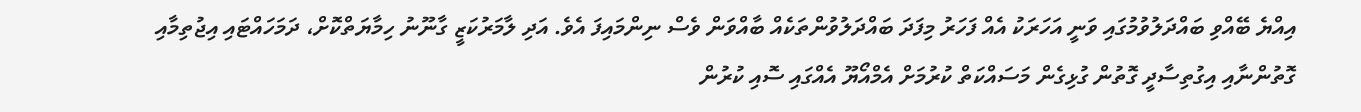އިއްޔެ ބޭއްވި ބައްދަލުވުމުގައި ވަނީ އަހަރަކު އެއް ފަހަރު މިފަދަ ބައްދަލުވުންތަކެއް ބާއްވަން ވެސް ނިންމައިފަ އެވެ. އަދި ލާމަރުކަޒީ ގާނޫނު ހިމާޔަތްކޮށް، ދަމަހައްޓައި އިޖުތިމާއި ގޮތުންނާއި އިގުތިސާދީ ގޮތުން ގުޅިގެން މަސައްކަތް ކުރުމަށް އެމްއޯޔޫ އެއްގައި ސޮއި ކުރުން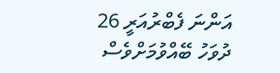އަންނަ ފެބްރުއަރީ 26 ދުވަހު ބޭއްވުމަށްވެސް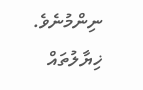ނިންމުނެވެ.
ޚިޔާލުތައް